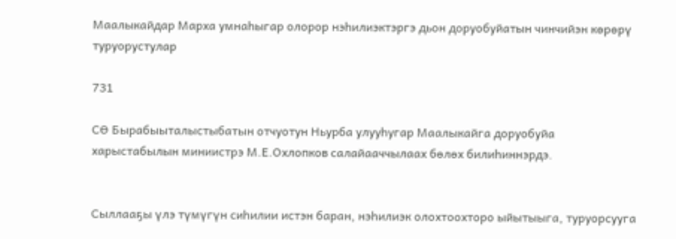Маалыкайдар Марха умнаһыгар олорор нэһилиэктэргэ дьон доруобуйатын чинчийэн көрөрү туруорустулар

731

СӨ Бырабыыталыстыбатын отчуотун Ньурба улууһугар Маалыкайга доруобуйа харыстабылын миниистрэ М.Е.Охлопков салайааччылаах бөлөх билиһиннэрдэ.


Сыллааҕы үлэ түмүгүн сиһилии истэн баран, нэһилиэк олохтоохторо ыйытыыга, туруорсууга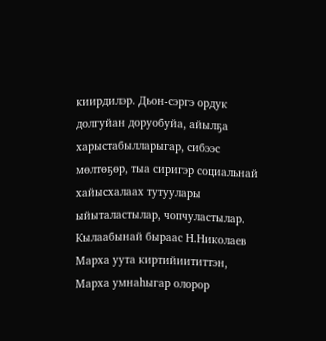киирдилэр. Дьон-сэргэ ордук долгуйан доруобуйа, айылҕа харыстабылларыгар, сибээс мөлтөҕөр, тыа сиригэр социальнай хайысхалаах тутуулары ыйыталастылар, чопчуластылар. Кылаабынай быраас Н.Николаев Марха уута киртийиититтэн, Марха умнаһыгар олорор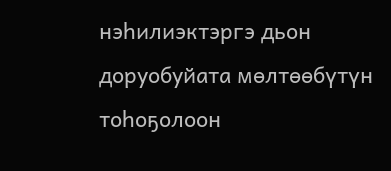нэһилиэктэргэ дьон доруобуйата мөлтөөбүтүн тоһоҕолоон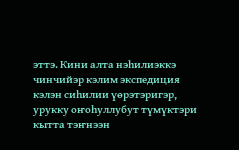эттэ. Кини алта нэһилиэккэ чинчийэр кэлим экспедиция кэлэн сиһилии үөрэтэригэр, урукку оҥоһуллубут түмүктэри кытта тэҥнээн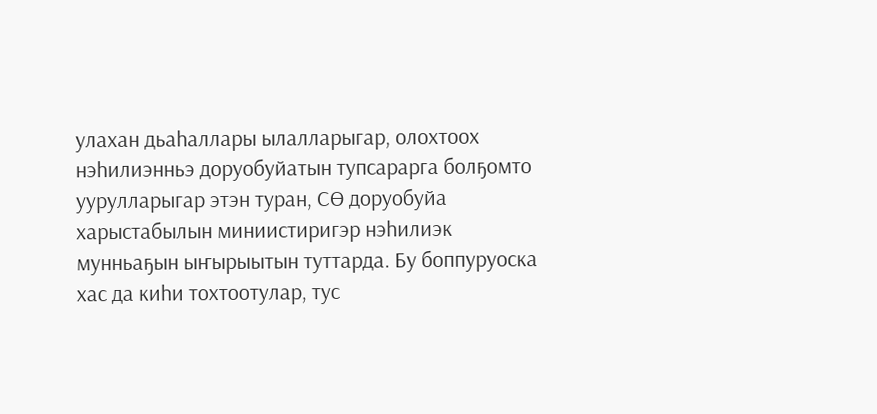улахан дьаһаллары ылалларыгар, олохтоох нэһилиэнньэ доруобуйатын тупсарарга болҕомто уурулларыгар этэн туран, СӨ доруобуйа харыстабылын миниистиригэр нэһилиэк мунньаҕын ыҥырыытын туттарда. Бу боппуруоска хас да киһи тохтоотулар, тус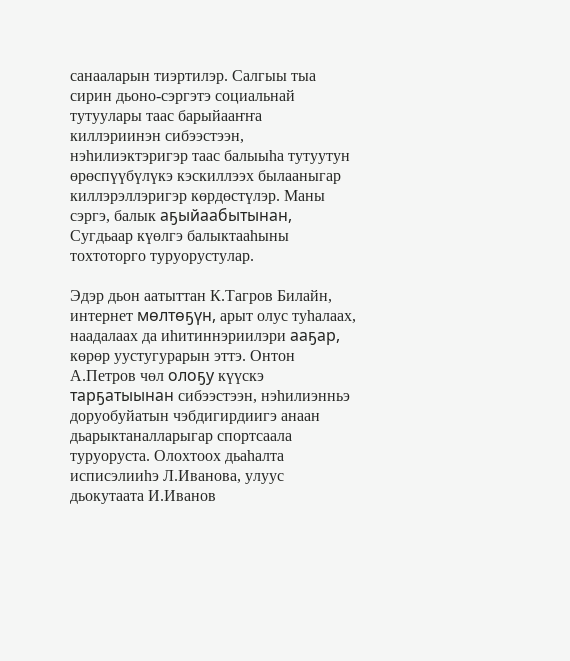санааларын тиэртилэр. Салгыы тыа сирин дьоно-сэргэтэ социальнай тутуулары таас барыйааҥҥа киллэриинэн сибээстээн, нэһилиэктэригэр таас балыыһа тутуутун өрөспүүбүлүкэ кэскиллээх былааныгар киллэрэллэригэр көрдөстүлэр. Маны сэргэ, балык аҕыйаабытынан, Сугдьаар күөлгэ балыктааһыны тохтоторго туруорустулар.

Эдэр дьон аатыттан К.Тагров Билайн, интернет мөлтөҕүн, арыт олус туһалаах, наадалаах да иһитиннэриилэри ааҕар, көрөр уустугурарын эттэ. Онтон А.Петров чөл олоҕу күүскэ тарҕатыынан сибээстээн, нэһилиэнньэ доруобуйатын чэбдигирдиигэ анаан дьарыктаналларыгар спортсаала туруоруста. Олохтоох дьаһалта исписэлииһэ Л.Иванова, улуус дьокутаата И.Иванов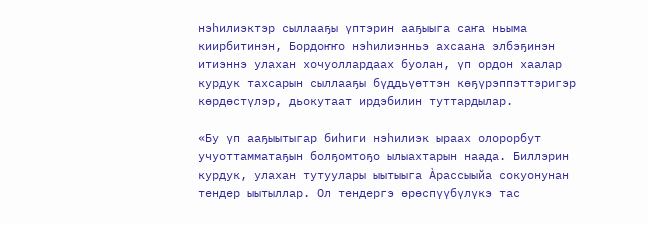нэһилиэктэр сыллааҕы үптэрин ааҕыыга саҥа ньыма киирбитинэн, Бордоҥҥо нэһилиэнньэ ахсаана элбэҕинэн итиэннэ улахан хочуоллардаах буолан, үп ордон хаалар курдук тахсарын сыллааҕы бүддьүөттэн көҕүрэппэттэригэр көрдөстүлэр, дьокутаат ирдэбилин туттардылар.

«Бу үп ааҕыытыгар биһиги нэһилиэк ыраах олорорбут учуоттамматаҕын болҕомтоҕо ылыахтарын наада. Биллэрин курдук, улахан тутуулары ыытыыга Àрассыыйа сокуонунан тендер ыытыллар. Ол тендергэ өрөспүүбүлүкэ тас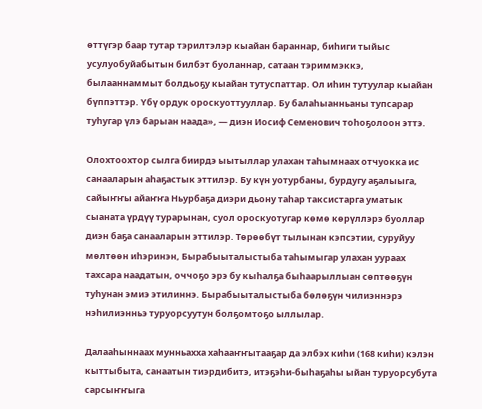өттүгэр баар тутар тэрилтэлэр кыайан бараннар, биһиги тыйыс усулуобуйабытын билбэт буоланнар, сатаан тэриммэккэ, былааннаммыт болдьоҕу кыайан тутуспаттар. Ол иһин тутуулар кыайан бүппэттэр. Үбү ордук ороскуоттууллар. Бу балаһыанньаны тупсарар туһугар үлэ барыан наада», — диэн Иосиф Семенович тоһоҕолоон эттэ.

Олохтоохтор сылга биирдэ ыытыллар улахан таһымнаах отчуокка ис санааларын аһаҕастык эттилэр. Бу күн уотурбаны, бурдугу аҕалыыга, сайыҥҥы айаҥҥа Ньурбаҕа диэри дьону таһар таксистарга уматык сыаната үрдүү турарынан, суол ороскуотугар көмө көрүллэрэ буоллар диэн баҕа санааларын эттилэр. Төрөөбүт тылынан кэпсэтии, суруйуу мөлтөөн иһэринэн, Бырабыыталыстыба таһымыгар улахан уураах тахсара наадатын, оччоҕо эрэ бу кыһалҕа быһаарыллыан сөптөөҕүн туһунан эмиэ этилиннэ. Бырабыыталыстыба бөлөҕүн чилиэннэрэ нэһилиэнньэ туруорсуутун болҕомтоҕо ыллылар.

Далааһыннаах мунньахха хаһааҥҥытааҕар да элбэх киһи (168 киһи) кэлэн кыттыбыта, санаатын тиэрдибитэ, итэҕэһи-быһаҕаһы ыйан туруорсубута сарсыҥҥыга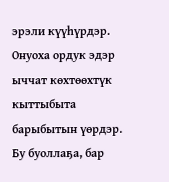эрэли күүһүрдэр. Онуоха ордук эдэр ыччат көхтөөхтүк кыттыбыта барыбытын үөрдэр. Бу буоллаҕа, бар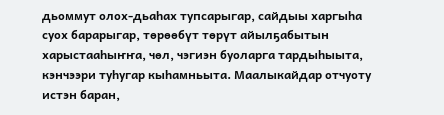дьоммут олох-дьаһах тупсарыгар, сайдыы харгыһа суох барарыгар, төрөөбүт төрүт айылҕабытын харыстааһыҥҥа, чөл, чэгиэн буоларга тардыһыыта, кэнчээри туһугар кыһамньыта. Маалыкайдар отчуоту истэн баран,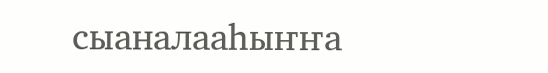сыаналааһыҥҥа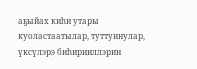аҕыйах киһи утары куоластаатылар, туттуннулар, үксүлэрэ биһирииллэрин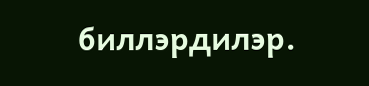биллэрдилэр.